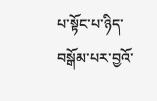པ་སྟོང་པ་ཉིད་བསྒོམ་པར་བྱའོ་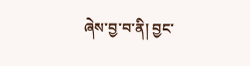ཞེས་བྱ་བ་ནི། བྱང་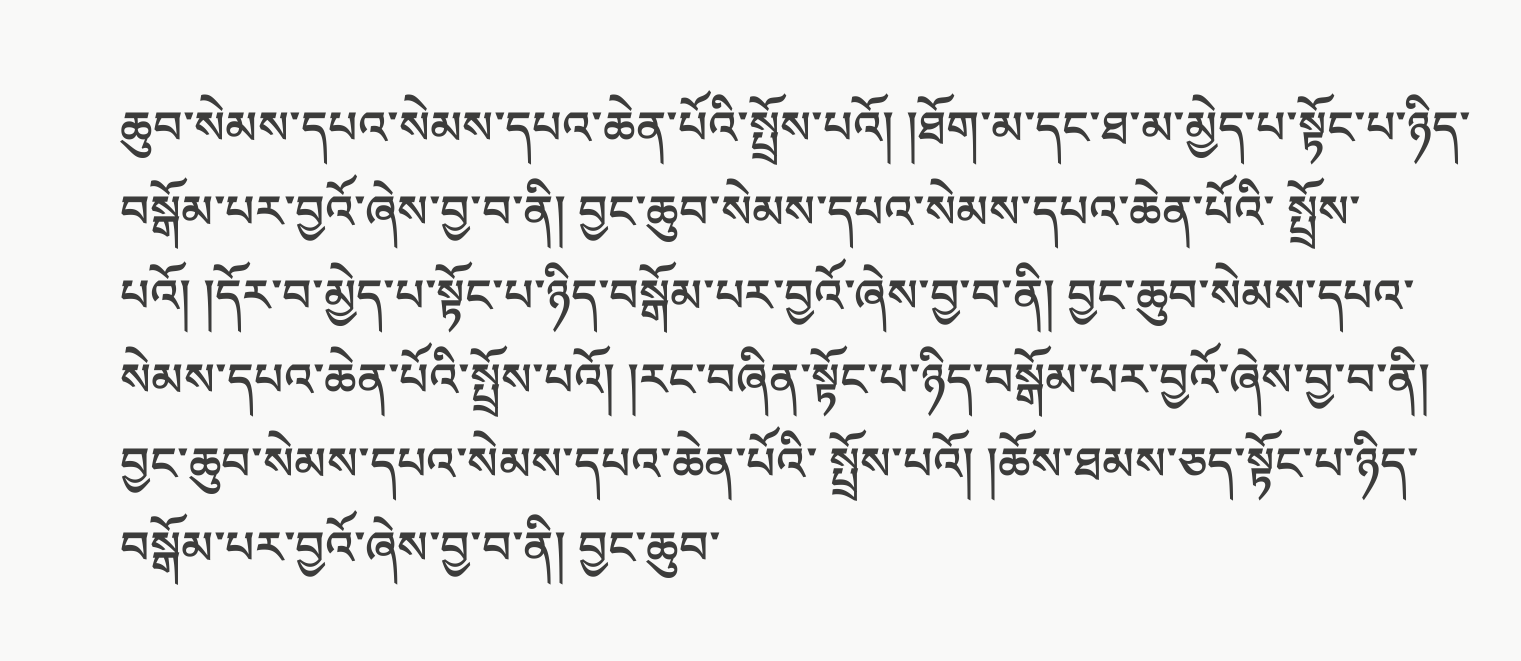ཆུབ་སེམས་དཔའ་སེམས་དཔའ་ཆེན་པོའི་སྤྲོས་པའོ། །ཐོག་མ་དང་ཐ་མ་མྱེད་པ་སྟོང་པ་ཉིད་བསྒོམ་པར་བྱའོ་ཞེས་བྱ་བ་ནི། བྱང་ཆུབ་སེམས་དཔའ་སེམས་དཔའ་ཆེན་པོའི་ སྤྲོས་པའོ། །དོར་བ་མྱེད་པ་སྟོང་པ་ཉིད་བསྒོམ་པར་བྱའོ་ཞེས་བྱ་བ་ནི། བྱང་ཆུབ་སེམས་དཔའ་སེམས་དཔའ་ཆེན་པོའི་སྤྲོས་པའོ། །རང་བཞིན་སྟོང་པ་ཉིད་བསྒོམ་པར་བྱའོ་ཞེས་བྱ་བ་ནི། བྱང་ཆུབ་སེམས་དཔའ་སེམས་དཔའ་ཆེན་པོའི་ སྤྲོས་པའོ། །ཆོས་ཐམས་ཅད་སྟོང་པ་ཉིད་བསྒོམ་པར་བྱའོ་ཞེས་བྱ་བ་ནི། བྱང་ཆུབ་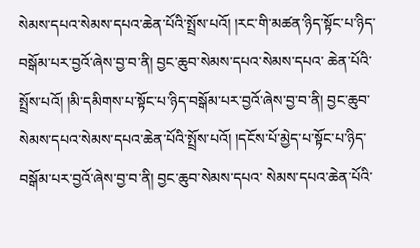སེམས་དཔའ་སེམས་དཔའ་ཆེན་པོའི་སྤྲོས་པའོ། །རང་གི་མཚན་ཉིད་སྟོང་པ་ཉིད་བསྒོམ་པར་བྱའོ་ཞེས་བྱ་བ་ནི། བྱང་ཆུབ་སེམས་དཔའ་སེམས་དཔའ་ ཆེན་པོའི་སྤྲོས་པའོ། །མི་དམིགས་པ་སྟོང་པ་ཉིད་བསྒོམ་པར་བྱའོ་ཞེས་བྱ་བ་ནི། བྱང་ཆུབ་སེམས་དཔའ་སེམས་དཔའ་ཆེན་པོའི་སྤྲོས་པའོ། །དངོས་པོ་མྱེད་པ་སྟོང་པ་ཉིད་བསྒོམ་པར་བྱའོ་ཞེས་བྱ་བ་ནི། བྱང་ཆུབ་སེམས་དཔའ་ སེམས་དཔའ་ཆེན་པོའི་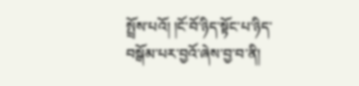སྤྲོས་པའོ། །ངོ་བོ་ཉིད་སྟོང་པ་ཉིད་བསྒོམ་པར་བྱའོ་ཞེས་བྱ་བ་ནི།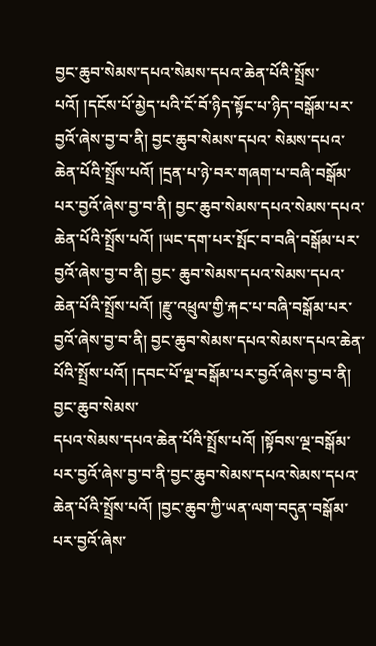བྱང་ཆུབ་སེམས་དཔའ་སེམས་དཔའ་ཆེན་པོའི་སྤྲོས་པའོ། །དངོས་པོ་མྱེད་པའི་ངོ་བོ་ཉིད་སྟོང་པ་ཉིད་བསྒོམ་པར་བྱའོ་ཞེས་བྱ་བ་ནི། བྱང་ཆུབ་སེམས་དཔའ་ སེམས་དཔའ་ཆེན་པོའི་སྤྲོས་པའོ། །དྲན་པ་ཉེ་བར་གཞག་པ་བཞི་བསྒོམ་པར་བྱའོ་ཞེས་བྱ་བ་ནི། བྱང་ཆུབ་སེམས་དཔའ་སེམས་དཔའ་ཆེན་པོའི་སྤྲོས་པའོ། །ཡང་དག་པར་སྤོང་བ་བཞི་བསྒོམ་པར་བྱའོ་ཞེས་བྱ་བ་ནི། བྱང་ ཆུབ་སེམས་དཔའ་སེམས་དཔའ་ཆེན་པོའི་སྤྲོས་པའོ། །རྫུ་འཕྲུལ་གྱི་རྐང་པ་བཞི་བསྒོམ་པར་བྱའོ་ཞེས་བྱ་བ་ནི། བྱང་ཆུབ་སེམས་དཔའ་སེམས་དཔའ་ཆེན་པོའི་སྤྲོས་པའོ། །དབང་པོ་ལྔ་བསྒོམ་པར་བྱའོ་ཞེས་བྱ་བ་ནི། བྱང་ཆུབ་སེམས་
དཔའ་སེམས་དཔའ་ཆེན་པོའི་སྤྲོས་པའོ། །སྟོབས་ལྔ་བསྒོམ་པར་བྱའོ་ཞེས་བྱ་བ་ནི་བྱང་ཆུབ་སེམས་དཔའ་སེམས་དཔའ་ཆེན་པོའི་སྤྲོས་པའོ། །བྱང་ཆུབ་ཀྱི་ཡན་ལག་བདུན་བསྒོམ་པར་བྱའོ་ཞེས་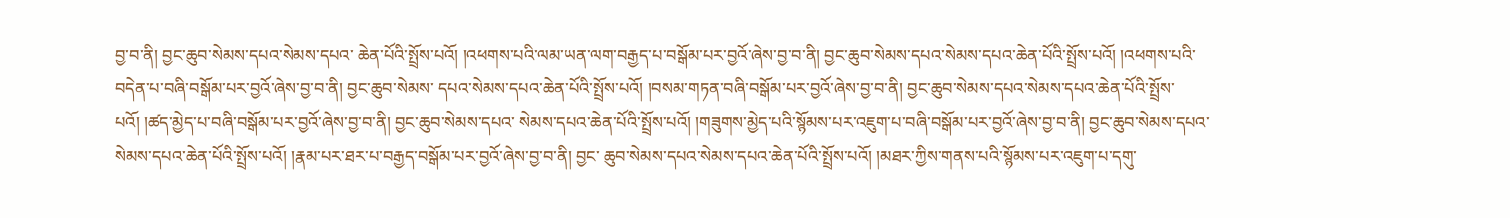བྱ་བ་ནི། བྱང་ཆུབ་སེམས་དཔའ་སེམས་དཔའ་ ཆེན་པོའི་སྤྲོས་པའོ། །འཕགས་པའི་ལམ་ཡན་ལག་བརྒྱད་པ་བསྒོམ་པར་བྱའོ་ཞེས་བྱ་བ་ནི། བྱང་ཆུབ་སེམས་དཔའ་སེམས་དཔའ་ཆེན་པོའི་སྤྲོས་པའོ། །འཕགས་པའི་བདེན་པ་བཞི་བསྒོམ་པར་བྱའོ་ཞེས་བྱ་བ་ནི། བྱང་ཆུབ་སེམས་ དཔའ་སེམས་དཔའ་ཆེན་པོའི་སྤྲོས་པའོ། །བསམ་གཏན་བཞི་བསྒོམ་པར་བྱའོ་ཞེས་བྱ་བ་ནི། བྱང་ཆུབ་སེམས་དཔའ་སེམས་དཔའ་ཆེན་པོའི་སྤྲོས་པའོ། །ཚད་མྱེད་པ་བཞི་བསྒོམ་པར་བྱའོ་ཞེས་བྱ་བ་ནི། བྱང་ཆུབ་སེམས་དཔའ་ སེམས་དཔའ་ཆེན་པོའི་སྤྲོས་པའོ། །གཟུགས་མྱེད་པའི་སྙོམས་པར་འཇུག་པ་བཞི་བསྒོམ་པར་བྱའོ་ཞེས་བྱ་བ་ནི། བྱང་ཆུབ་སེམས་དཔའ་སེམས་དཔའ་ཆེན་པོའི་སྤྲོས་པའོ། །རྣམ་པར་ཐར་པ་བརྒྱད་བསྒོམ་པར་བྱའོ་ཞེས་བྱ་བ་ནི། བྱང་ ཆུབ་སེམས་དཔའ་སེམས་དཔའ་ཆེན་པོའི་སྤྲོས་པའོ། །མཐར་ཀྱིས་གནས་པའི་སྙོམས་པར་འཇུག་པ་དགུ་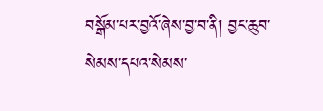བསྒོམ་པར་བྱའོ་ཞེས་བྱ་བ་ནི། བྱང་ཆུབ་སེམས་དཔའ་སེམས་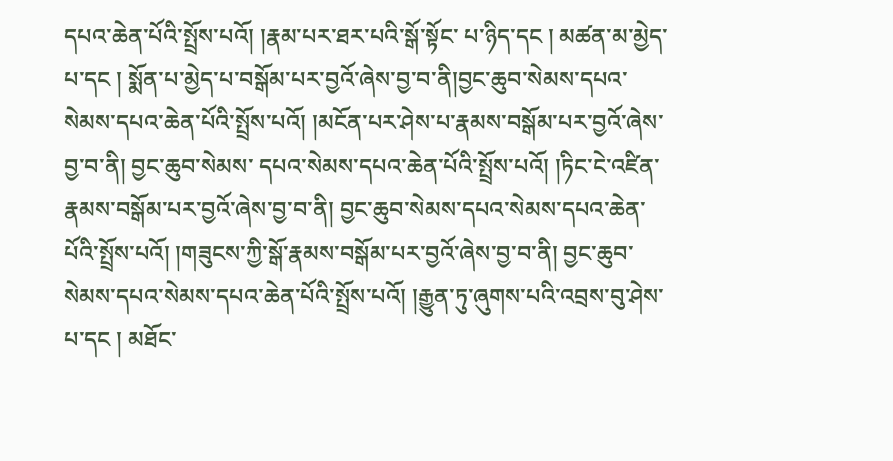དཔའ་ཆེན་པོའི་སྤྲོས་པའོ། །རྣམ་པར་ཐར་པའི་སྒོ་སྟོང་ པ་ཉིད་དང ། མཚན་མ་མྱེད་པ་དང ། སྨོན་པ་མྱེད་པ་བསྒོམ་པར་བྱའོ་ཞེས་བྱ་བ་ནི།བྱང་ཆུབ་སེམས་དཔའ་སེམས་དཔའ་ཆེན་པོའི་སྤྲོས་པའོ། །མངོན་པར་ཤེས་པ་རྣམས་བསྒོམ་པར་བྱའོ་ཞེས་བྱ་བ་ནི། བྱང་ཆུབ་སེམས་ དཔའ་སེམས་དཔའ་ཆེན་པོའི་སྤྲོས་པའོ། །ཏིང་ངེ་འཛིན་རྣམས་བསྒོམ་པར་བྱའོ་ཞེས་བྱ་བ་ནི། བྱང་ཆུབ་སེམས་དཔའ་སེམས་དཔའ་ཆེན་པོའི་སྤྲོས་པའོ། །གཟུངས་ཀྱི་སྒོ་རྣམས་བསྒོམ་པར་བྱའོ་ཞེས་བྱ་བ་ནི། བྱང་ཆུབ་
སེམས་དཔའ་སེམས་དཔའ་ཆེན་པོའི་སྤྲོས་པའོ། །རྒྱུན་ཏུ་ཞུགས་པའི་འབྲས་བུ་ཤེས་པ་དང ། མཐོང་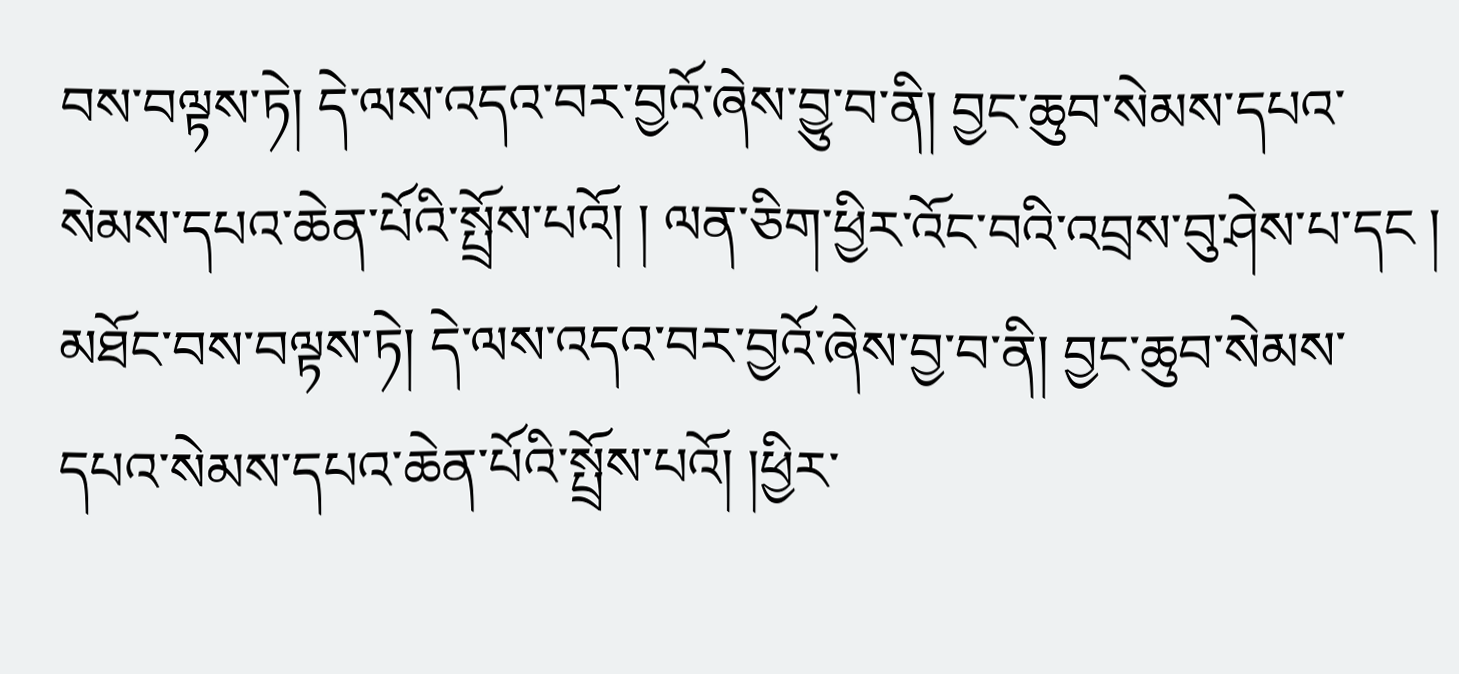བས་བལྟས་ཏེ། དེ་ལས་འདའ་བར་བྱའོ་ཞེས་བྱུ་བ་ནི། བྱང་ཆུབ་སེམས་དཔའ་སེམས་དཔའ་ཆེན་པོའི་སྤྲོས་པའོ། ། ལན་ཅིག་ཕྱིར་འོང་བའི་འབྲས་བུ་ཤེས་པ་དང ། མཐོང་བས་བལྟས་ཏེ། དེ་ལས་འདའ་བར་བྱའོ་ཞེས་བྱ་བ་ནི། བྱང་ཆུབ་སེམས་དཔའ་སེམས་དཔའ་ཆེན་པོའི་སྤྲོས་པའོ། །ཕྱིར་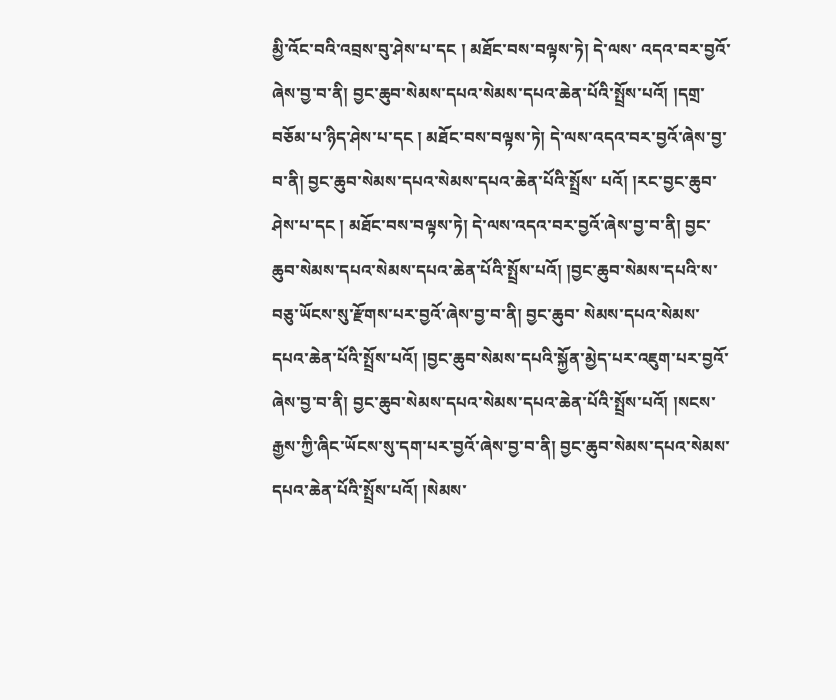མྱི་འོང་བའི་འབྲས་བུ་ཤེས་པ་དང ། མཐོང་བས་བལྟས་ཏེ། དེ་ལས་ འདའ་བར་བྱའོ་ཞེས་བྱ་བ་ནི། བྱང་ཆུབ་སེམས་དཔའ་སེམས་དཔའ་ཆེན་པོའི་སྤྲོས་པའོ། །དགྲ་བཅོམ་པ་ཉིད་ཤེས་པ་དང ། མཐོང་བས་བལྟས་ཏེ། དེ་ལས་འདའ་བར་བྱའོ་ཞེས་བྱ་བ་ནི། བྱང་ཆུབ་སེམས་དཔའ་སེམས་དཔའ་ཆེན་པོའི་སྤྲོས་ པའོ། །རང་བྱང་ཆུབ་ཤེས་པ་དང ། མཐོང་བས་བལྟས་ཏེ། དེ་ལས་འདའ་བར་བྱའོ་ཞེས་བྱ་བ་ནི། བྱང་ཆུབ་སེམས་དཔའ་སེམས་དཔའ་ཆེན་པོའི་སྤྲོས་པའོ། །བྱང་ཆུབ་སེམས་དཔའི་ས་བཅུ་ཡོངས་སུ་རྫོགས་པར་བྱའོ་ཞེས་བྱ་བ་ནི། བྱང་ཆུབ་ སེམས་དཔའ་སེམས་དཔའ་ཆེན་པོའི་སྤྲོས་པའོ། །བྱང་ཆུབ་སེམས་དཔའི་སྐྱོན་མྱེད་པར་འཇུག་པར་བྱའོ་ཞེས་བྱ་བ་ནི། བྱང་ཆུབ་སེམས་དཔའ་སེམས་དཔའ་ཆེན་པོའི་སྤྲོས་པའོ། །སངས་རྒྱས་ཀྱི་ཞིང་ཡོངས་སུ་དག་པར་བྱའོ་ཞེས་བྱ་བ་ནི། བྱང་ཆུབ་སེམས་དཔའ་སེམས་དཔའ་ཆེན་པོའི་སྤྲོས་པའོ། །སེམས་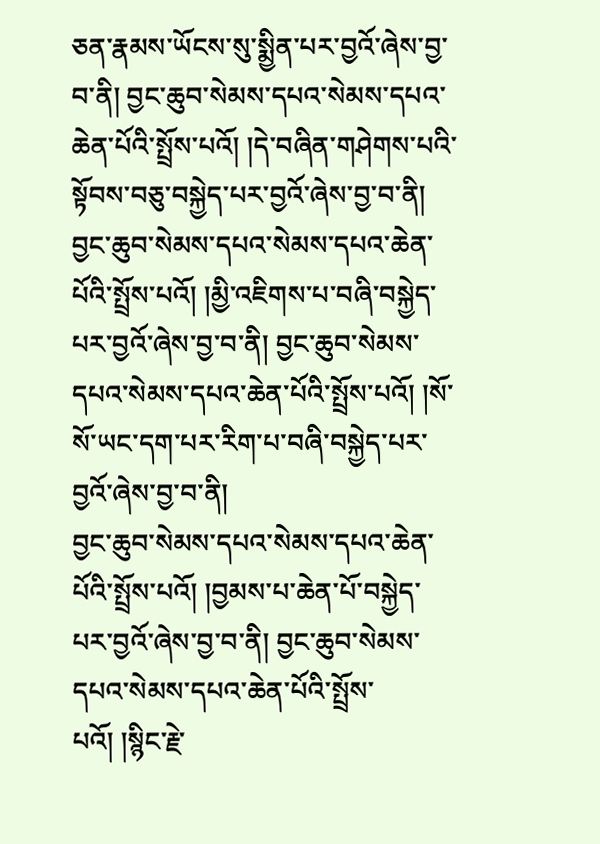ཅན་རྣམས་ཡོངས་སུ་སྨྱིན་པར་བྱའོ་ཞེས་བྱ་བ་ནི། བྱང་ཆུབ་སེམས་དཔའ་སེམས་དཔའ་ཆེན་པོའི་སྤྲོས་པའོ། །དེ་བཞིན་གཤེགས་པའི་སྟོབས་བཅུ་བསྐྱེད་པར་བྱའོ་ཞེས་བྱ་བ་ནི། བྱང་ཆུབ་སེམས་དཔའ་སེམས་དཔའ་ཆེན་པོའི་སྤྲོས་པའོ། །མྱི་འཇིགས་པ་བཞི་བསྐྱེད་པར་བྱའོ་ཞེས་བྱ་བ་ནི། བྱང་ཆུབ་སེམས་དཔའ་སེམས་དཔའ་ཆེན་པོའི་སྤྲོས་པའོ། །སོ་སོ་ཡང་དག་པར་རིག་པ་བཞི་བསྐྱེད་པར་བྱའོ་ཞེས་བྱ་བ་ནི།
བྱང་ཆུབ་སེམས་དཔའ་སེམས་དཔའ་ཆེན་པོའི་སྤྲོས་པའོ། །བྱམས་པ་ཆེན་པོ་བསྐྱེད་པར་བྱའོ་ཞེས་བྱ་བ་ནི། བྱང་ཆུབ་སེམས་དཔའ་སེམས་དཔའ་ཆེན་པོའི་སྤྲོས་པའོ། །སྙིང་རྗེ་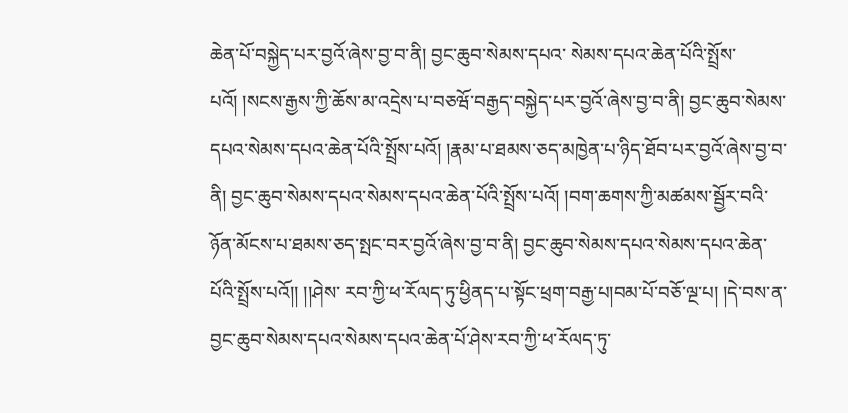ཆེན་པོ་བསྐྱེད་པར་བྱའོ་ཞེས་བྱ་བ་ནི། བྱང་ཆུབ་སེམས་དཔའ་ སེམས་དཔའ་ཆེན་པོའི་སྤྲོས་པའོ། །སངས་རྒྱས་ཀྱི་ཆོས་མ་འདྲེས་པ་བཅཝོ་བརྒྱད་བསྐྱེད་པར་བྱའོ་ཞེས་བྱ་བ་ནི། བྱང་ཆུབ་སེམས་དཔའ་སེམས་དཔའ་ཆེན་པོའི་སྤྲོས་པའོ། །རྣམ་པ་ཐམས་ཅད་མཁྱེན་པ་ཉིད་ཐོབ་པར་བྱའོ་ཞེས་བྱ་བ་ནི། བྱང་ཆུབ་སེམས་དཔའ་སེམས་དཔའ་ཆེན་པོའི་སྤྲོས་པའོ། །བག་ཆགས་ཀྱི་མཚམས་སྦྱོར་བའི་ཉོན་མོངས་པ་ཐམས་ཅད་སྤང་བར་བྱའོ་ཞེས་བྱ་བ་ནི། བྱང་ཆུབ་སེམས་དཔའ་སེམས་དཔའ་ཆེན་པོའི་སྤྲོས་པའོ།། །།ཤེས་ རབ་ཀྱི་ཕ་རོལད་ཏུ་ཕྱིནད་པ་སྟོང་ཕྲག་བརྒྱ་པ།བམ་པོ་བཅོ་ལྔ་པ། །དེ་བས་ན་བྱང་ཆུབ་སེམས་དཔའ་སེམས་དཔའ་ཆེན་པོ་ཤེས་རབ་ཀྱི་ཕ་རོལད་ཏུ་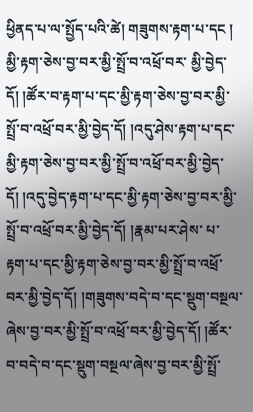ཕྱིནད་པ་ལ་སྤྱོད་པའི་ཚེ། གཟུགས་རྟག་པ་དང ། མྱི་རྟག་ཅེས་བྱ་བར་མྱི་སྤྲོ་བ་འཕྲོ་བར་ མྱི་བྱེད་དོ། །ཚོར་བ་རྟག་པ་དང་མྱི་རྟག་ཅེས་བྱ་བར་མྱི་སྤྲོ་བ་འཕྲོ་བར་མྱི་བྱེད་དོ། །འདུ་ཤེས་རྟག་པ་དང་མྱི་རྟག་ཅེས་བྱ་བར་མྱི་སྤྲོ་བ་འཕྲོ་བར་མྱི་བྱེད་དོ། །འདུ་བྱེད་རྟག་པ་དང་མྱི་རྟག་ཅེས་བྱ་བར་མྱི་སྤྲོ་བ་འཕྲོ་བར་མྱི་བྱེད་དོ། །རྣམ་པར་ཤེས་ པ་རྟག་པ་དང་མྱི་རྟག་ཅེས་བྱ་བར་མྱི་སྤྲོ་བ་འཕྲོ་བར་མྱི་བྱེད་དོ། །གཟུགས་བདེ་བ་དང་སྡུག་བསྔལ་ཞེས་བྱ་བར་མྱི་སྤྲོ་བ་འཕྲོ་བར་མྱི་བྱེད་དོ། །ཚོར་བ་བདེ་བ་དང་སྡུག་བསྔལ་ཞེས་བྱ་བར་མྱི་སྤྲོ་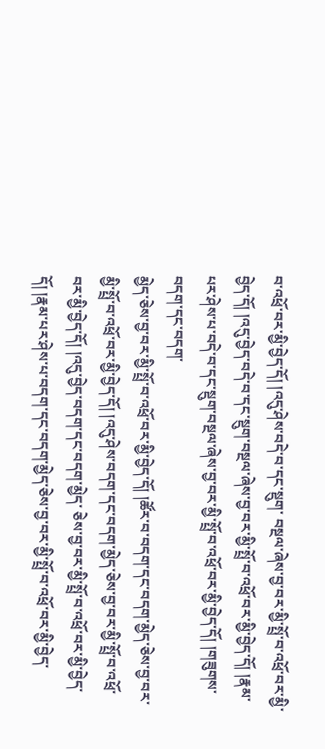བ་འཕྲོ་བར་མྱི་བྱེད་དོ། །འདུ་ཤེས་བདེ་བ་དང་སྡུག་ བསྔལ་ཞེས་བྱ་བར་མྱི་སྤྲོ་བ་འཕྲོ་བར་མྱི་བྱེད་དོ། །འདུ་བྱེད་བདེ་བ་དང་སྡུག་བསྔལ་ཞེས་བྱ་བར་མྱི་སྤྲོ་བ་འཕྲོ་བར་མྱི་བྱེད་དོ། །རྣམ་པར་ཤེས་པ་བདེ་བ་དང་སྡུག་བསྔལ་ཞེས་བྱ་བར་མྱི་སྤྲོ་བ་འཕྲོ་བར་མྱི་བྱེད་དོ། །གཟུགས་བདག་དང་བདག་
མྱེད་ཅེས་བྱ་བར་མྱི་སྤྲོ་བ་འཕྲོ་བར་མྱི་བྱེད་དོ། །ཚོར་བ་བདག་དང་བདག་མྱེད་ཅེས་བྱ་བར་མྱི་སྤྲོ་བ་འཕྲོ་བར་མྱི་བྱེད་དོ། །འདུ་ཤེས་བདག་དང་བདག་མྱེད་ཅེས་བྱ་བར་མྱི་སྤྲོ་བ་འཕྲོ་བར་མྱི་བྱེད་དོ། །འདུ་བྱེད་བདག་དང་བདག་མྱེད་ ཅེས་བྱ་བར་མྱི་སྤྲོ་བ་འཕྲོ་བར་མྱི་བྱེད་དོ། །རྣམ་པར་ཤེས་པ་བདག་དང་བདག་མྱེད་ཅེས་བྱ་བར་མྱི་སྤྲོ་བ་འཕྲོ་བར་མྱི་བྱེད་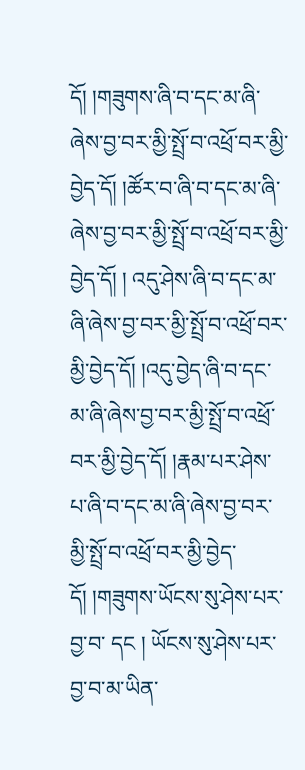དོ། །གཟུགས་ཞི་བ་དང་མ་ཞི་ཞེས་བྱ་བར་མྱི་སྤྲོ་བ་འཕྲོ་བར་མྱི་བྱེད་དོ། །ཚོར་བ་ཞི་བ་དང་མ་ཞི་ཞེས་བྱ་བར་མྱི་སྤྲོ་བ་འཕྲོ་བར་མྱི་བྱེད་དོ། ། འདུ་ཤེས་ཞི་བ་དང་མ་ཞི་ཞེས་བྱ་བར་མྱི་སྤྲོ་བ་འཕྲོ་བར་མྱི་བྱེད་དོ། །འདུ་བྱེད་ཞི་བ་དང་མ་ཞི་ཞེས་བྱ་བར་མྱི་སྤྲོ་བ་འཕྲོ་བར་མྱི་བྱེད་དོ། །རྣམ་པར་ཤེས་པ་ཞི་བ་དང་མ་ཞི་ཞེས་བྱ་བར་མྱི་སྤྲོ་བ་འཕྲོ་བར་མྱི་བྱེད་དོ། །གཟུགས་ཡོངས་སུ་ཤེས་པར་བྱ་བ་ དང ། ཡོངས་སུ་ཤེས་པར་བྱ་བ་མ་ཡིན་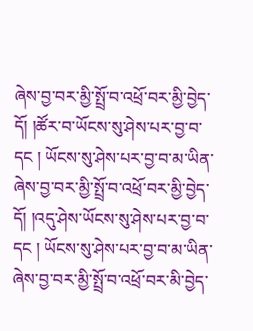ཞེས་བྱ་བར་མྱི་སྤྲོ་བ་འཕྲོ་བར་མྱི་བྱེད་དོ། །ཚོར་བ་ཡོངས་སུ་ཤེས་པར་བྱ་བ་དང ། ཡོངས་སུ་ཤེས་པར་བྱ་བ་མ་ཡིན་ཞེས་བྱ་བར་མྱི་སྤྲོ་བ་འཕྲོ་བར་མྱི་བྱེད་དོ། །འདུ་ཤེས་ཡོངས་སུ་ཤེས་པར་བྱ་བ་དང ། ཡོངས་སུ་ཤེས་པར་བྱ་བ་མ་ཡིན་ཞེས་བྱ་བར་མྱི་སྤྲོ་བ་འཕྲོ་བར་མི་བྱེད་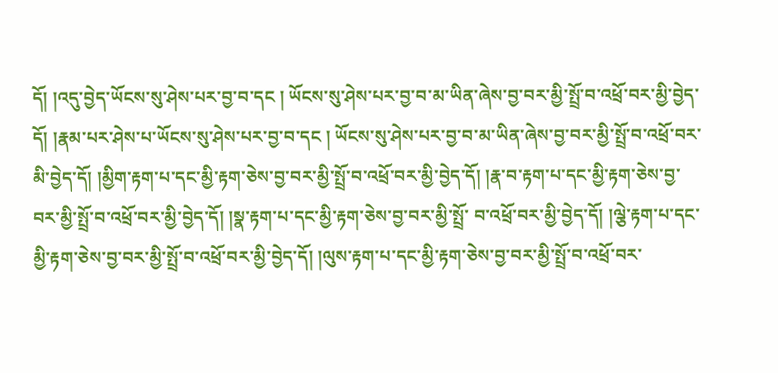དོ། །འདུ་བྱེད་ཡོངས་སུ་ཤེས་པར་བྱ་བ་དང ། ཡོངས་སུ་ཤེས་པར་བྱ་བ་མ་ཡིན་ཞེས་བྱ་བར་མྱི་སྤྲོ་བ་འཕྲོ་བར་མྱི་བྱེད་དོ། །རྣམ་པར་ཤེས་པ་ཡོངས་སུ་ཤེས་པར་བྱ་བ་དང ། ཡོངས་སུ་ཤེས་པར་བྱ་བ་མ་ཡིན་ཞེས་བྱ་བར་མྱི་སྤྲོ་བ་འཕྲོ་བར་མི་བྱེད་དོ། །མྱིག་རྟག་པ་དང་མྱི་རྟག་ཅེས་བྱ་བར་མྱི་སྤྲོ་བ་འཕྲོ་བར་མྱི་བྱེད་དོ། །རྣ་བ་རྟག་པ་དང་མྱི་རྟག་ཅེས་བྱ་བར་མྱི་སྤྲོ་བ་འཕྲོ་བར་མྱི་བྱེད་དོ། །སྣ་རྟག་པ་དང་མྱི་རྟག་ཅེས་བྱ་བར་མྱི་སྤྲོ་ བ་འཕྲོ་བར་མྱི་བྱེད་དོ། །ལྕེ་རྟག་པ་དང་མྱི་རྟག་ཅེས་བྱ་བར་མྱི་སྤྲོ་བ་འཕྲོ་བར་མྱི་བྱེད་དོ། །ལུས་རྟག་པ་དང་མྱི་རྟག་ཅེས་བྱ་བར་མྱི་སྤྲོ་བ་འཕྲོ་བར་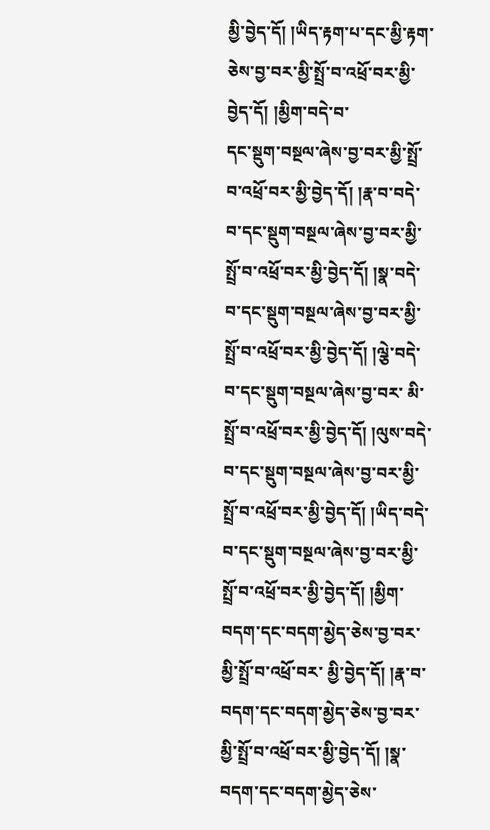མྱི་བྱེད་དོ། །ཡིད་རྟག་པ་དང་མྱི་རྟག་ཅེས་བྱ་བར་མྱི་སྤྲོ་བ་འཕྲོ་བར་མྱི་བྱེད་དོ། །མྱིག་བདེ་བ་
དང་སྡུག་བསྔལ་ཞེས་བྱ་བར་མྱི་སྤྲོ་བ་འཕྲོ་བར་མྱི་བྱེད་དོ། །རྣ་བ་བདེ་བ་དང་སྡུག་བསྔལ་ཞེས་བྱ་བར་མྱི་སྤྲོ་བ་འཕྲོ་བར་མྱི་བྱེད་དོ། །སྣ་བདེ་བ་དང་སྡུག་བསྔལ་ཞེས་བྱ་བར་མྱི་སྤྲོ་བ་འཕྲོ་བར་མྱི་བྱེད་དོ། །ལྕེ་བདེ་བ་དང་སྡུག་བསྔལ་ཞེས་བྱ་བར་ མི་སྤྲོ་བ་འཕྲོ་བར་མྱི་བྱེད་དོ། །ལུས་བདེ་བ་དང་སྡུག་བསྔལ་ཞེས་བྱ་བར་མྱི་སྤྲོ་བ་འཕྲོ་བར་མྱི་བྱེད་དོ། །ཡིད་བདེ་བ་དང་སྡུག་བསྔལ་ཞེས་བྱ་བར་མྱི་སྤྲོ་བ་འཕྲོ་བར་མྱི་བྱེད་དོ། །མྱིག་བདག་དང་བདག་མྱེད་ཅེས་བྱ་བར་མྱི་སྤྲོ་བ་འཕྲོ་བར་ མྱི་བྱེད་དོ། །རྣ་བ་བདག་དང་བདག་མྱེད་ཅེས་བྱ་བར་མྱི་སྤྲོ་བ་འཕྲོ་བར་མྱི་བྱེད་དོ། །སྣ་བདག་དང་བདག་མྱེད་ཅེས་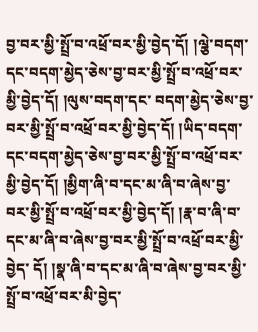བྱ་བར་མྱི་སྤྲོ་བ་འཕྲོ་བར་མྱི་བྱེད་དོ། །ལྕེ་བདག་དང་བདག་མྱེད་ཅེས་བྱ་བར་མྱི་སྤྲོ་བ་འཕྲོ་བར་མྱི་བྱེད་དོ། །ལུས་བདག་དང་ བདག་མྱེད་ཅེས་བྱ་བར་མྱི་སྤྲོ་བ་འཕྲོ་བར་མྱི་བྱེད་དོ། །ཡིད་བདག་དང་བདག་མྱེད་ཅེས་བྱ་བར་མྱི་སྤྲོ་བ་འཕྲོ་བར་མྱི་བྱེད་དོ། །མྱིག་ཞི་བ་དང་མ་ཞི་བ་ཞེས་བྱ་བར་མྱི་སྤྲོ་བ་འཕྲོ་བར་མྱི་བྱེད་དོ། །རྣ་བ་ཞི་བ་དང་མ་ཞི་བ་ཞེས་བྱ་བར་མྱི་སྤྲོ་བ་འཕྲོ་བར་མྱི་བྱེད་ དོ། །སྣ་ཞི་བ་དང་མ་ཞི་བ་ཞེས་བྱ་བར་མྱི་སྤྲོ་བ་འཕྲོ་བར་མི་བྱེད་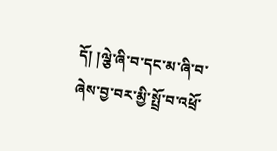དོ། །ལྕེ་ཞི་བ་དང་མ་ཞི་བ་ཞེས་བྱ་བར་མྱི་སྤྲོ་བ་འཕྲོ་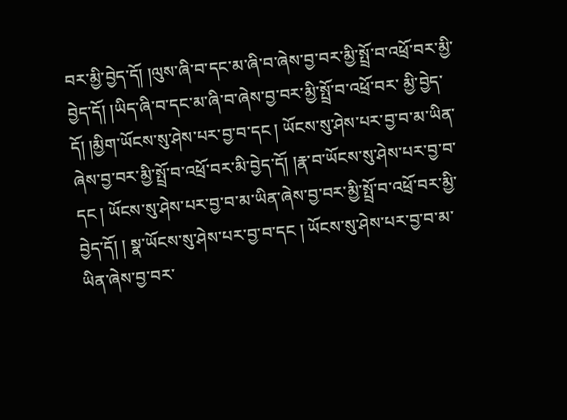བར་མྱི་བྱེད་དོ། །ལུས་ཞི་བ་དང་མ་ཞི་བ་ཞེས་བྱ་བར་མྱི་སྤྲོ་བ་འཕྲོ་བར་མྱི་བྱེད་དོ། །ཡིད་ཞི་བ་དང་མ་ཞི་བ་ཞེས་བྱ་བར་མྱི་སྤྲོ་བ་འཕྲོ་བར་ མྱི་བྱེད་དོ། །མྱིག་ཡོངས་སུ་ཤེས་པར་བྱ་བ་དང ། ཡོངས་སུ་ཤེས་པར་བྱ་བ་མ་ཡིན་ཞེས་བྱ་བར་མྱི་སྤྲོ་བ་འཕྲོ་བར་མི་བྱེད་དོ། །རྣ་བ་ཡོངས་སུ་ཤེས་པར་བྱ་བ་དང ། ཡོངས་སུ་ཤེས་པར་བྱ་བ་མ་ཡིན་ཞེས་བྱ་བར་མྱི་སྤྲོ་བ་འཕྲོ་བར་མྱི་བྱེད་དོ། ། སྣ་ཡོངས་སུ་ཤེས་པར་བྱ་བ་དང ། ཡོངས་སུ་ཤེས་པར་བྱ་བ་མ་ཡིན་ཞེས་བྱ་བར་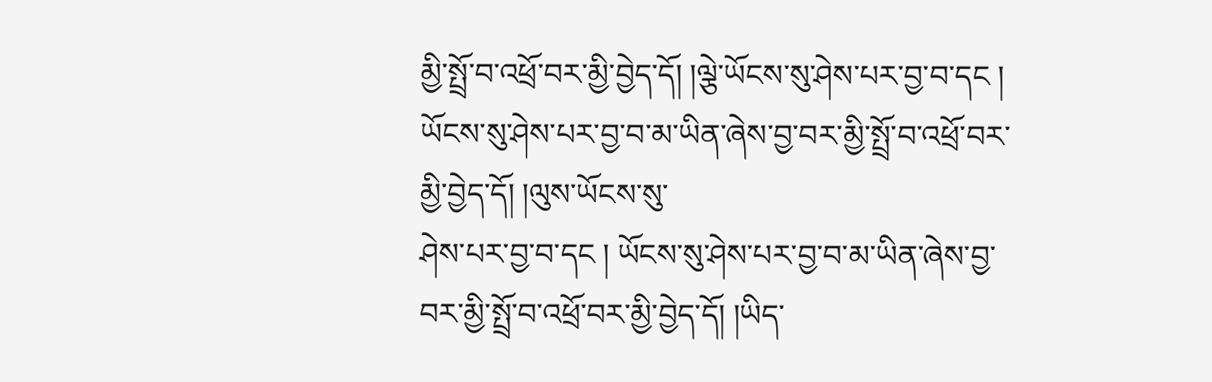མྱི་སྤྲོ་བ་འཕྲོ་བར་མྱི་བྱེད་དོ། །ལྕེ་ཡོངས་སུ་ཤེས་པར་བྱ་བ་དང ། ཡོངས་སུ་ཤེས་པར་བྱ་བ་མ་ཡིན་ཞེས་བྱ་བར་མྱི་སྤྲོ་བ་འཕྲོ་བར་མྱི་བྱེད་དོ། །ལུས་ཡོངས་སུ་
ཤེས་པར་བྱ་བ་དང ། ཡོངས་སུ་ཤེས་པར་བྱ་བ་མ་ཡིན་ཞེས་བྱ་བར་མྱི་སྤྲོ་བ་འཕྲོ་བར་མྱི་བྱེད་དོ། །ཡིད་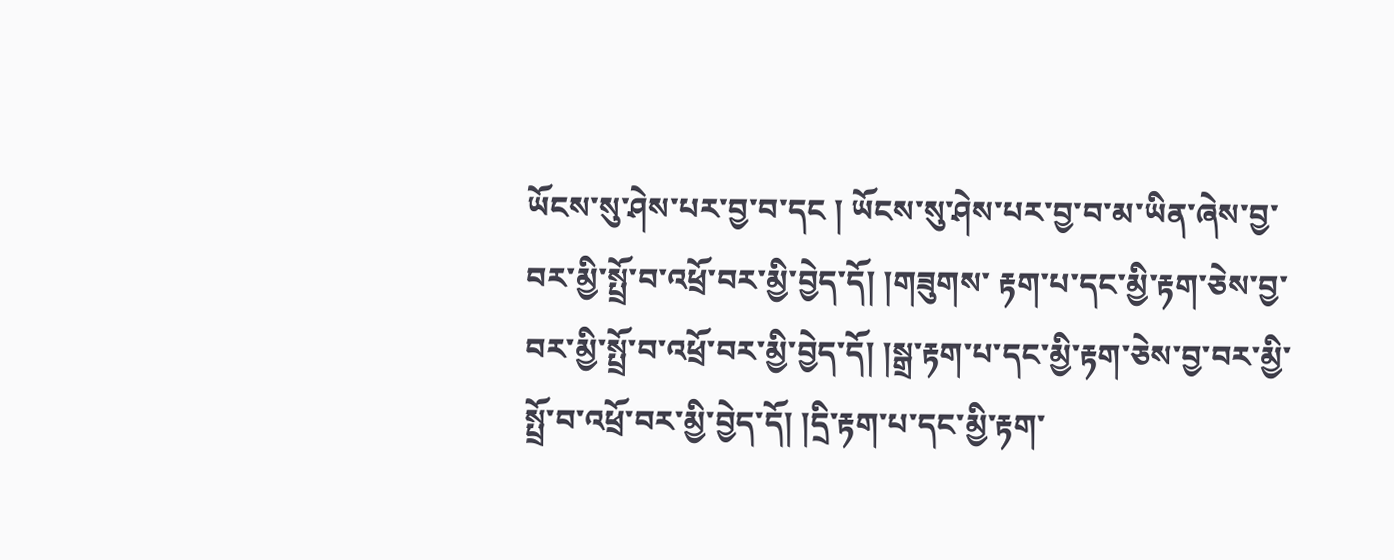ཡོངས་སུ་ཤེས་པར་བྱ་བ་དང ། ཡོངས་སུ་ཤེས་པར་བྱ་བ་མ་ཡིན་ཞེས་བྱ་བར་མྱི་སྤྲོ་བ་འཕྲོ་བར་མྱི་བྱེད་དོ། །གཟུགས་ རྟག་པ་དང་མྱི་རྟག་ཅེས་བྱ་བར་མྱི་སྤྲོ་བ་འཕྲོ་བར་མྱི་བྱེད་དོ། །སྒྲ་རྟག་པ་དང་མྱི་རྟག་ཅེས་བྱ་བར་མྱི་སྤྲོ་བ་འཕྲོ་བར་མྱི་བྱེད་དོ། །དྲི་རྟག་པ་དང་མྱི་རྟག་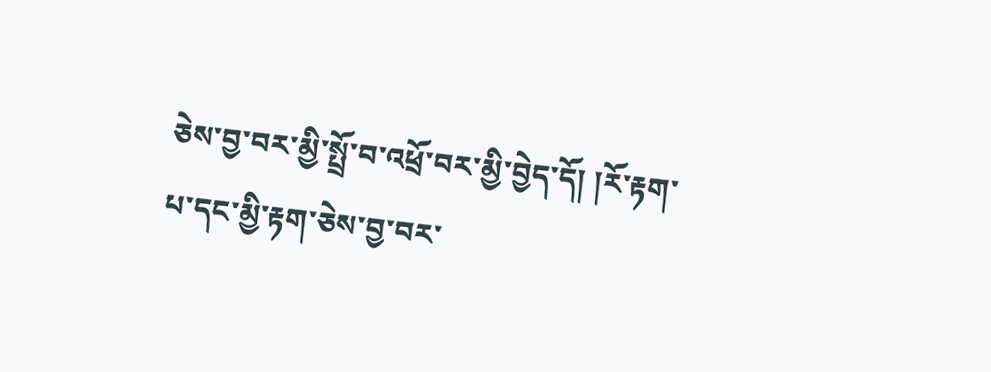ཅེས་བྱ་བར་མྱི་སྤྲོ་བ་འཕྲོ་བར་མྱི་བྱེད་དོ། །རོ་རྟག་པ་དང་མྱི་རྟག་ཅེས་བྱ་བར་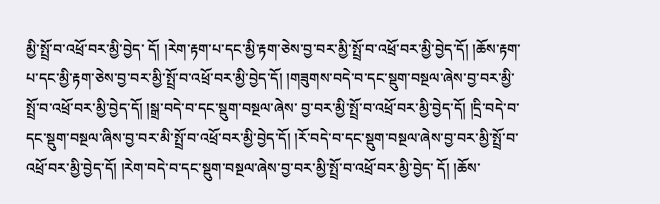མྱི་སྤྲོ་བ་འཕྲོ་བར་མྱི་བྱེད་ དོ། །རེག་རྟག་པ་དང་མྱི་རྟག་ཅེས་བྱ་བར་མྱི་སྤྲོ་བ་འཕྲོ་བར་མྱི་བྱེད་དོ། །ཆོས་རྟག་པ་དང་མྱི་རྟག་ཅེས་བྱ་བར་མྱི་སྤྲོ་བ་འཕྲོ་བར་མྱི་བྱེད་དོ། །གཟུགས་བདེ་བ་དང་སྡུག་བསྔལ་ཞེས་བྱ་བར་མྱི་སྤྲོ་བ་འཕྲོ་བར་མྱི་བྱེད་དོ། །སྒྲ་བདེ་བ་དང་སྡུག་བསྔལ་ཞེས་ བྱ་བར་མྱི་སྤྲོ་བ་འཕྲོ་བར་མྱི་བྱེད་དོ། །དྲི་བདེ་བ་དང་སྡུག་བསྔལ་ཞིས་བྱ་བར་མི་སྤྲོ་བ་འཕྲོ་བར་མྱི་བྱེད་དོ། །རོ་བདེ་བ་དང་སྡུག་བསྔལ་ཞེས་བྱ་བར་མྱི་སྤྲོ་བ་འཕྲོ་བར་མྱི་བྱེད་དོ། །རེག་བདེ་བ་དང་སྡུག་བསྔལ་ཞེས་བྱ་བར་མྱི་སྤྲོ་བ་འཕྲོ་བར་མྱི་བྱེད་ དོ། །ཆོས་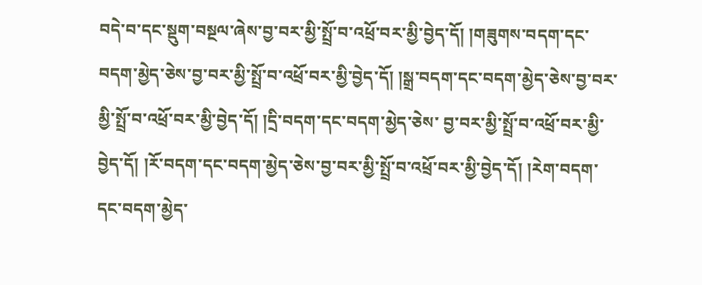བདེ་བ་དང་སྡུག་བསྔལ་ཞེས་བྱ་བར་མྱི་སྤྲོ་བ་འཕྲོ་བར་མྱི་བྱེད་དོ། །གཟུགས་བདག་དང་བདག་མྱེད་ཅེས་བྱ་བར་མྱི་སྤྲོ་བ་འཕྲོ་བར་མྱི་བྱེད་དོ། །སྒྲ་བདག་དང་བདག་མྱེད་ཅེས་བྱ་བར་མྱི་སྤྲོ་བ་འཕྲོ་བར་མྱི་བྱེད་དོ། །དྲི་བདག་དང་བདག་མྱེད་ཅེས་ བྱ་བར་མྱི་སྤྲོ་བ་འཕྲོ་བར་མྱི་བྱེད་དོ། །རོ་བདག་དང་བདག་མྱེད་ཅེས་བྱ་བར་མྱི་སྤྲོ་བ་འཕྲོ་བར་མྱི་བྱེད་དོ། །རེག་བདག་དང་བདག་མྱེད་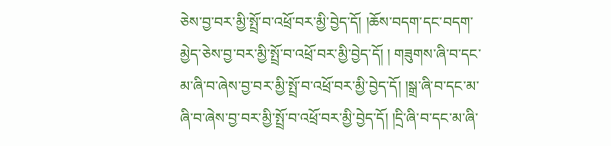ཅེས་བྱ་བར་མྱི་སྤྲོ་བ་འཕྲོ་བར་མྱི་བྱེད་དོ། །ཆོས་བདག་དང་བདག་མྱེད་ཅེས་བྱ་བར་མྱི་སྤྲོ་བ་འཕྲོ་བར་མྱི་བྱེད་དོ། ། གཟུགས་ཞི་བ་དང་མ་ཞི་བ་ཞེས་བྱ་བར་མྱི་སྤྲོ་བ་འཕྲོ་བར་མྱི་བྱེད་དོ། །སྒྲ་ཞི་བ་དང་མ་ཞི་བ་ཞེས་བྱ་བར་མྱི་སྤྲོ་བ་འཕྲོ་བར་མྱི་བྱེད་དོ། །དྲི་ཞི་བ་དང་མ་ཞི་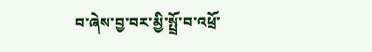བ་ཞེས་བྱ་བར་མྱི་སྤྲོ་བ་འཕྲོ་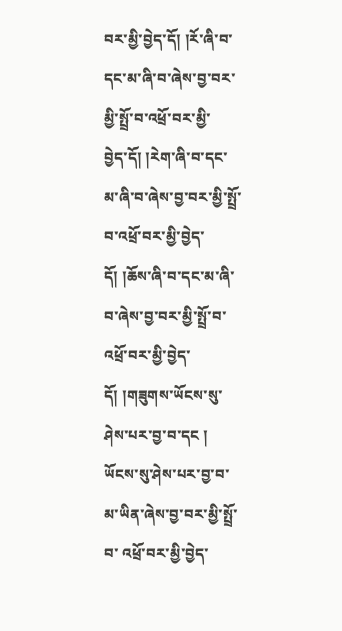བར་མྱི་བྱེད་དོ། །རོ་ཞི་བ་དང་མ་ཞི་བ་ཞེས་བྱ་བར་མྱི་སྤྲོ་བ་འཕྲོ་བར་མྱི་
བྱེད་དོ། །རེག་ཞི་བ་དང་མ་ཞི་བ་ཞེས་བྱ་བར་མྱི་སྤྲོ་བ་འཕྲོ་བར་མྱི་བྱེད་དོ། །ཆོས་ཞི་བ་དང་མ་ཞི་བ་ཞེས་བྱ་བར་མྱི་སྤྲོ་བ་འཕྲོ་བར་མྱི་བྱེད་དོ། །གཟུགས་ཡོངས་སུ་ཤེས་པར་བྱ་བ་དང ། ཡོངས་སུ་ཤེས་པར་བྱ་བ་མ་ཡིན་ཞེས་བྱ་བར་མྱི་སྤྲོ་བ་ འཕྲོ་བར་མྱི་བྱེད་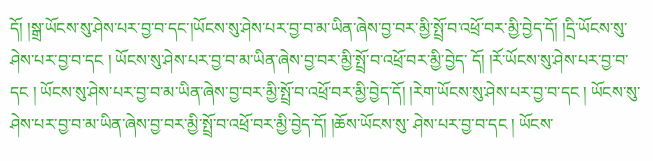དོ། །སྒྲ་ཡོངས་སུ་ཤེས་པར་བྱ་བ་དང་།ཡོངས་སུ་ཤེས་པར་བྱ་བ་མ་ཡིན་ཞེས་བྱ་བར་མྱི་སྤྲོ་བ་འཕྲོ་བར་མྱི་བྱེད་དོ། །དྲི་ཡོངས་སུ་ཤེས་པར་བྱ་བ་དང ། ཡོངས་སུ་ཤེས་པར་བྱ་བ་མ་ཡིན་ཞེས་བྱ་བར་མྱི་སྤྲོ་བ་འཕྲོ་བར་མྱི་བྱེད་ དོ། །རོ་ཡོངས་སུ་ཤེས་པར་བྱ་བ་དང ། ཡོངས་སུ་ཤེས་པར་བྱ་བ་མ་ཡིན་ཞེས་བྱ་བར་མྱི་སྤྲོ་བ་འཕྲོ་བར་མྱི་བྱེད་དོ། །རེག་ཡོངས་སུ་ཤེས་པར་བྱ་བ་དང ། ཡོངས་སུ་ཤེས་པར་བྱ་བ་མ་ཡིན་ཞེས་བྱ་བར་མྱི་སྤྲོ་བ་འཕྲོ་བར་མྱི་བྱེད་དོ། །ཆོས་ཡོངས་སུ་ ཤེས་པར་བྱ་བ་དང ། ཡོངས་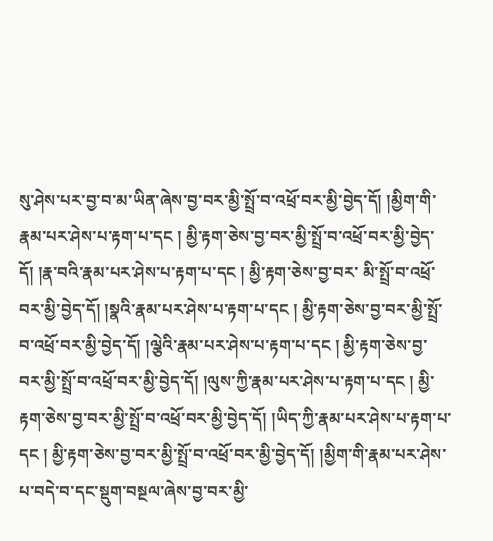སུ་ཤེས་པར་བྱ་བ་མ་ཡིན་ཞེས་བྱ་བར་མྱི་སྤྲོ་བ་འཕྲོ་བར་མྱི་བྱེད་དོ། །མྱིག་གི་རྣམ་པར་ཤེས་པ་རྟག་པ་དང ། མྱི་རྟག་ཅེས་བྱ་བར་མྱི་སྤྲོ་བ་འཕྲོ་བར་མྱི་བྱེད་དོ། །རྣ་བའི་རྣམ་པར་ཤེས་པ་རྟག་པ་དང ། མྱི་རྟག་ཅེས་བྱ་བར་ མི་སྤྲོ་བ་འཕྲོ་བར་མྱི་བྱེད་དོ། །སྣའི་རྣམ་པར་ཤེས་པ་རྟག་པ་དང ། མྱི་རྟག་ཅེས་བྱ་བར་མྱི་སྤྲོ་བ་འཕྲོ་བར་མྱི་བྱེད་དོ། །ལྕེའི་རྣམ་པར་ཤེས་པ་རྟག་པ་དང ། མྱི་རྟག་ཅེས་བྱ་བར་མྱི་སྤྲོ་བ་འཕྲོ་བར་མྱི་བྱེད་དོ། །ལུས་ཀྱི་རྣམ་པར་ཤེས་པ་རྟག་པ་དང ། མྱི་རྟག་ཅེས་བྱ་བར་མྱི་སྤྲོ་བ་འཕྲོ་བར་མྱི་བྱེད་དོ། །ཡིད་ཀྱི་རྣམ་པར་ཤེས་པ་རྟག་པ་དང ། མྱི་རྟག་ཅེས་བྱ་བར་མྱི་སྤྲོ་བ་འཕྲོ་བར་མྱི་བྱེད་དོ། །མྱིག་གི་རྣམ་པར་ཤེས་པ་བདེ་བ་དང་སྡུག་བསྔལ་ཞེས་བྱ་བར་མྱི་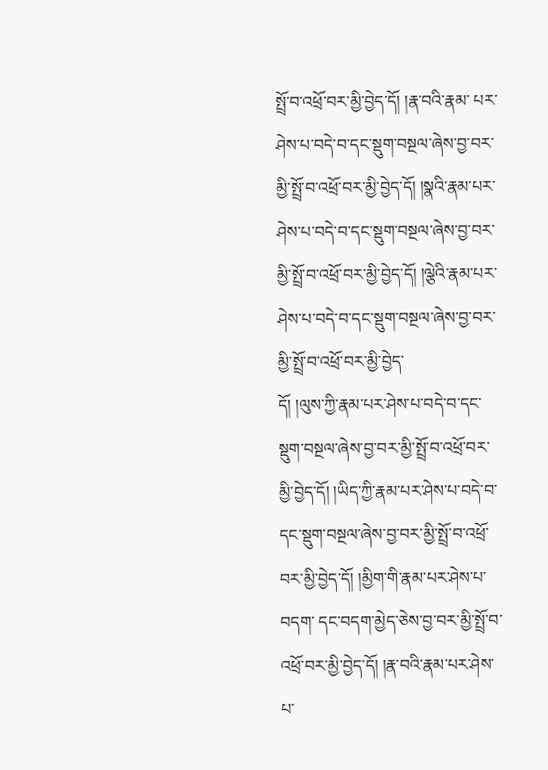སྤྲོ་བ་འཕྲོ་བར་མྱི་བྱེད་དོ། །རྣ་བའི་རྣམ་ པར་ཤེས་པ་བདེ་བ་དང་སྡུག་བསྔལ་ཞེས་བྱ་བར་མྱི་སྤྲོ་བ་འཕྲོ་བར་མྱི་བྱེད་དོ། །སྣའི་རྣམ་པར་ཤེས་པ་བདེ་བ་དང་སྡུག་བསྔལ་ཞེས་བྱ་བར་མྱི་སྤྲོ་བ་འཕྲོ་བར་མྱི་བྱེད་དོ། །ལྕེའི་རྣམ་པར་ཤེས་པ་བདེ་བ་དང་སྡུག་བསྔལ་ཞེས་བྱ་བར་མྱི་སྤྲོ་བ་འཕྲོ་བར་མྱི་བྱེད་
དོ། །ལུས་ཀྱི་རྣམ་པར་ཤེས་པ་བདེ་བ་དང་སྡུག་བསྔལ་ཞེས་བྱ་བར་མྱི་སྤྲོ་བ་འཕྲོ་བར་མྱི་བྱེད་དོ། །ཡིད་ཀྱི་རྣམ་པར་ཤེས་པ་བདེ་བ་དང་སྡུག་བསྔལ་ཞེས་བྱ་བར་མྱི་སྤྲོ་བ་འཕྲོ་བར་མྱི་བྱེད་དོ། །མྱིག་གི་རྣམ་པར་ཤེས་པ་བདག་ དང་བདག་མྱེད་ཅེས་བྱ་བར་མྱི་སྤྲོ་བ་འཕྲོ་བར་མྱི་བྱེད་དོ། །རྣ་བའི་རྣམ་པར་ཤེས་པ་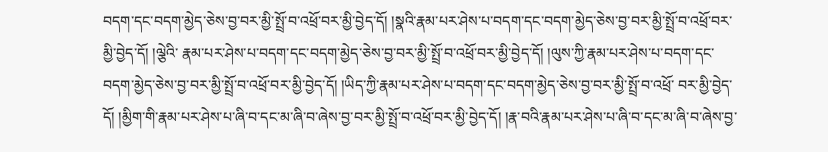བདག་དང་བདག་མྱེད་ཅེས་བྱ་བར་མྱི་སྤྲོ་བ་འཕྲོ་བར་མྱི་བྱེད་དོ། །སྣའི་རྣམ་པར་ཤེས་པ་བདག་དང་བདག་མྱེད་ཅེས་བྱ་བར་མྱི་སྤྲོ་བ་འཕྲོ་བར་མྱི་བྱེད་དོ། །ལྕེའི་ རྣམ་པར་ཤེས་པ་བདག་དང་བདག་མྱེད་ཅེས་བྱ་བར་མྱི་སྤྲོ་བ་འཕྲོ་བར་མྱི་བྱེད་དོ། །ལུས་ཀྱི་རྣམ་པར་ཤེས་པ་བདག་དང་བདག་མྱེད་ཅེས་བྱ་བར་མྱི་སྤྲོ་བ་འཕྲོ་བར་མྱི་བྱེད་དོ། །ཡིད་ཀྱི་རྣམ་པར་ཤེས་པ་བདག་དང་བདག་མྱེད་ཅེས་བྱ་བར་མྱི་སྤྲོ་བ་འཕྲོ་ བར་མྱི་བྱེད་དོ། །མྱིག་གི་རྣམ་པར་ཤེས་པ་ཞི་བ་དང་མ་ཞི་བ་ཞེས་བྱ་བར་མྱི་སྤྲོ་བ་འཕྲོ་བར་མྱི་བྱེད་དོ། །རྣ་བའི་རྣམ་པར་ཤེས་པ་ཞི་བ་དང་མ་ཞི་བ་ཞེས་བྱ་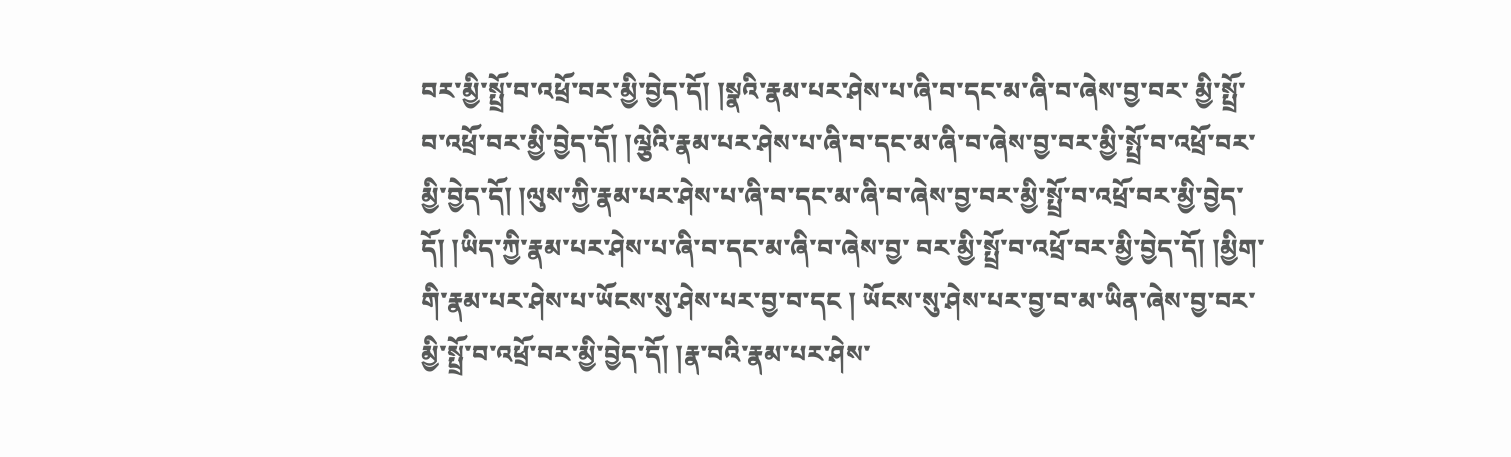བར་མྱི་སྤྲོ་བ་འཕྲོ་བར་མྱི་བྱེད་དོ། །སྣའི་རྣམ་པར་ཤེས་པ་ཞི་བ་དང་མ་ཞི་བ་ཞེས་བྱ་བར་ མྱི་སྤྲོ་བ་འཕྲོ་བར་མྱི་བྱེད་དོ། །ལྕེའི་རྣམ་པར་ཤེས་པ་ཞི་བ་དང་མ་ཞི་བ་ཞེས་བྱ་བར་མྱི་སྤྲོ་བ་འཕྲོ་བར་མྱི་བྱེད་དོ། །ལུས་ཀྱི་རྣམ་པར་ཤེས་པ་ཞི་བ་དང་མ་ཞི་བ་ཞེས་བྱ་བར་མྱི་སྤྲོ་བ་འཕྲོ་བར་མྱི་བྱེད་དོ། །ཡིད་ཀྱི་རྣམ་པར་ཤེས་པ་ཞི་བ་དང་མ་ཞི་བ་ཞེས་བྱ་ བར་མྱི་སྤྲོ་བ་འཕྲོ་བར་མྱི་བྱེད་དོ། །མྱིག་གི་རྣམ་པར་ཤེས་པ་ཡོངས་སུ་ཤེས་པར་བྱ་བ་དང ། ཡོངས་སུ་ཤེས་པར་བྱ་བ་མ་ཡིན་ཞེས་བྱ་བར་མྱི་སྤྲོ་བ་འཕྲོ་བར་མྱི་བྱེད་དོ། །རྣ་བའི་རྣམ་པར་ཤེས་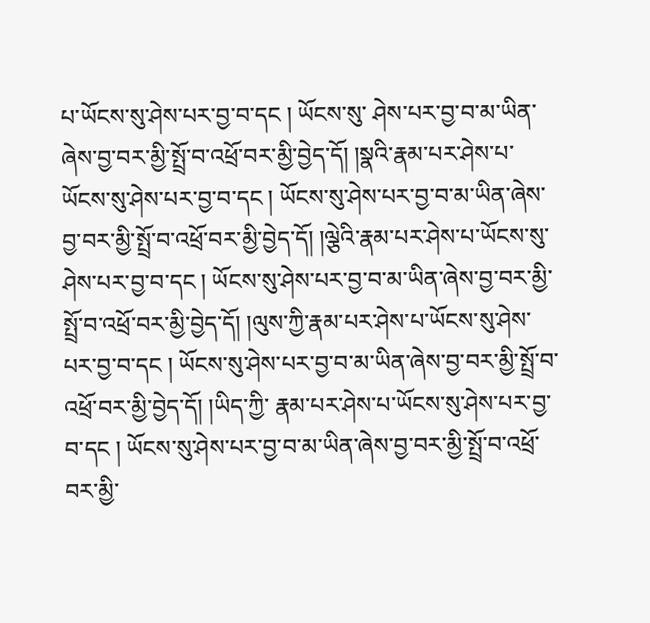པ་ཡོངས་སུ་ཤེས་པར་བྱ་བ་དང ། ཡོངས་སུ་ ཤེས་པར་བྱ་བ་མ་ཡིན་ཞེས་བྱ་བར་མྱི་སྤྲོ་བ་འཕྲོ་བར་མྱི་བྱེད་དོ། །སྣའི་རྣམ་པར་ཤེས་པ་ཡོངས་སུ་ཤེས་པར་བྱ་བ་དང ། ཡོངས་སུ་ཤེས་པར་བྱ་བ་མ་ཡིན་ཞེས་བྱ་བར་མྱི་སྤྲོ་བ་འཕྲོ་བར་མྱི་བྱེད་དོ། །ལྕེའི་རྣམ་པར་ཤེས་པ་ཡོངས་སུ་
ཤེས་པར་བྱ་བ་དང ། ཡོངས་སུ་ཤེས་པར་བྱ་བ་མ་ཡིན་ཞེས་བྱ་བར་མྱི་སྤྲོ་བ་འཕྲོ་བར་མྱི་བྱེད་དོ། །ལུས་ཀྱི་རྣམ་པར་ཤེས་པ་ཡོངས་སུ་ཤེས་པར་བྱ་བ་དང ། ཡོངས་སུ་ཤེས་པར་བྱ་བ་མ་ཡིན་ཞེས་བྱ་བར་མྱི་སྤྲོ་བ་འཕྲོ་བར་མྱི་བྱེད་དོ། །ཡིད་ཀྱི་ རྣམ་པར་ཤེས་པ་ཡོངས་སུ་ཤེས་པར་བྱ་བ་དང ། ཡོངས་སུ་ཤེས་པར་བྱ་བ་མ་ཡིན་ཞེས་བྱ་བར་མྱི་སྤྲོ་བ་འཕྲོ་བར་མྱི་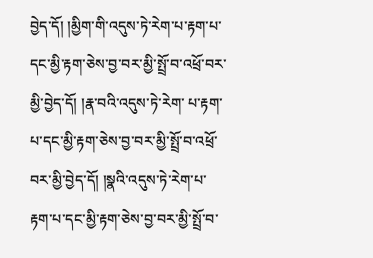བྱེད་དོ། །མྱིག་གི་འདུས་ཏེ་རེག་པ་རྟག་པ་དང་མྱི་རྟག་ཅེས་བྱ་བར་མྱི་སྤྲོ་བ་འཕྲོ་བར་མྱི་བྱེད་དོ། །རྣ་བའི་འདུས་ཏེ་རེག་ པ་རྟག་པ་དང་མྱི་རྟག་ཅེས་བྱ་བར་མྱི་སྤྲོ་བ་འཕྲོ་བར་མྱི་བྱེད་དོ། །སྣའི་འདུས་ཏེ་རེག་པ་རྟག་པ་དང་མྱི་རྟག་ཅེས་བྱ་བར་མྱི་སྤྲོ་བ་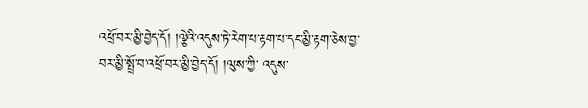འཕྲོ་བར་མྱི་བྱེད་དོ། །ལྕེའི་འདུས་ཏེ་རེག་པ་རྟག་པ་དང་མྱི་རྟག་ཅེས་བྱ་བར་མྱི་སྤྲོ་བ་འཕྲོ་བར་མྱི་བྱེད་དོ། །ལུས་ཀྱི་ འདུས་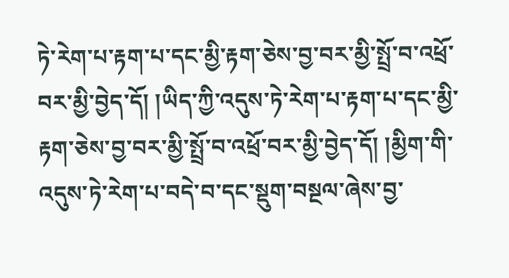ཏེ་རེག་པ་རྟག་པ་དང་མྱི་རྟག་ཅེས་བྱ་བར་མྱི་སྤྲོ་བ་འཕྲོ་བར་མྱི་བྱེད་དོ། །ཡིད་ཀྱི་འདུས་ཏེ་རེག་པ་རྟག་པ་དང་མྱི་རྟག་ཅེས་བྱ་བར་མྱི་སྤྲོ་བ་འཕྲོ་བར་མྱི་བྱེད་དོ། །མྱིག་གི་འདུས་ཏེ་རེག་པ་བདེ་བ་དང་སྡུག་བསྔལ་ཞེས་བྱ་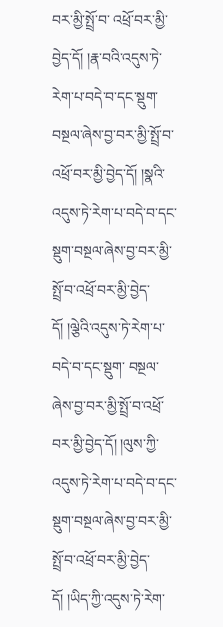བར་མྱི་སྤྲོ་བ་ འཕྲོ་བར་མྱི་བྱེད་དོ། །རྣ་བའི་འདུས་ཏེ་རེག་པ་བདེ་བ་དང་སྡུག་བསྔལ་ཞེས་བྱ་བར་མྱི་སྤྲོ་བ་འཕྲོ་བར་མྱི་བྱེད་དོ། །སྣའི་འདུས་ཏེ་རེག་པ་བདེ་བ་དང་སྡུག་བསྔལ་ཞེས་བྱ་བར་མྱི་སྤྲོ་བ་འཕྲོ་བར་མྱི་བྱེད་དོ། །ལྕེའི་འདུས་ཏེ་རེག་པ་བདེ་བ་དང་སྡུག་ བསྔལ་ཞེས་བྱ་བར་མྱི་སྤྲོ་བ་འཕྲོ་བར་མྱི་བྱེད་དོ། །ལུས་ཀྱི་འདུས་ཏེ་རེག་པ་བདེ་བ་དང་སྡུག་བསྔལ་ཞེས་བྱ་བར་མྱི་སྤྲོ་བ་འཕྲོ་བར་མྱི་བྱེད་དོ། །ཡིད་ཀྱི་འདུས་ཏེ་རེག་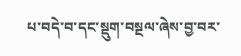པ་བདེ་བ་དང་སྡུག་བསྔལ་ཞེས་བྱ་བར་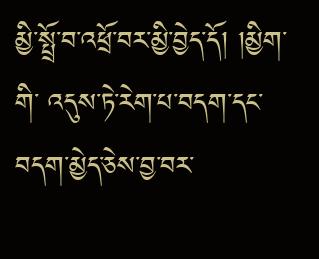མྱི་སྤྲོ་བ་འཕྲོ་བར་མྱི་བྱེད་དོ། །མྱིག་གི་ འདུས་ཏེ་རེག་པ་བདག་དང་བདག་མྱེད་ཅེས་བྱ་བར་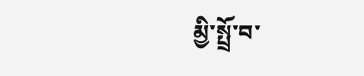མྱི་སྤྲོ་བ་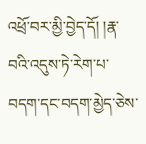འཕྲོ་བར་མྱི་བྱེད་དོ། །རྣ་བའི་འདུས་ཏེ་རེག་པ་བདག་དང་བདག་མྱེད་ཅེས་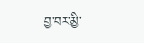བྱ་བར་མྱི་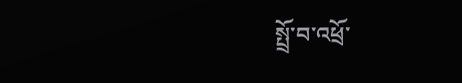སྤྲོ་བ་འཕྲོ་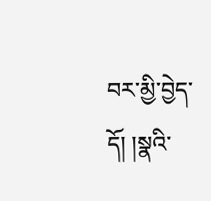བར་མྱི་བྱེད་དོ། །སྣའི་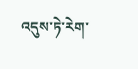འདུས་ཏེ་རེག་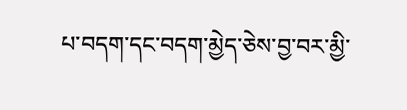པ་བདག་དང་བདག་མྱེད་ཅེས་བྱ་བར་མྱི་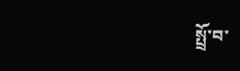སྤྲོ་བ་